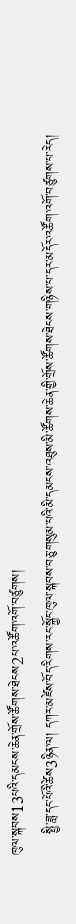ཁུལ་སྐབས13པའི་དམངས་ཆེན་གྲོས་ཚོགས་ཐེངས2པ་འཚོག་འགོ་བཙུགས།
     སྤྱི་ཟླ་དང་པོའི་ཚེས3ཉིན་ལ། དཀར་མཛེས་བོད་རིགས་རང་སྐྱོང་ཁུལ་སྐབས་བཅུ་གསུམ་པའི་མི་དམངས་འཐུས་མི་ཚོགས་ཆེན་གྱི་གྲོས་ཚོགས་ཐེངས་གཉིས་པ་དར་མདོར་འཚོག་འགོ་བཙུགས་པ་རེད།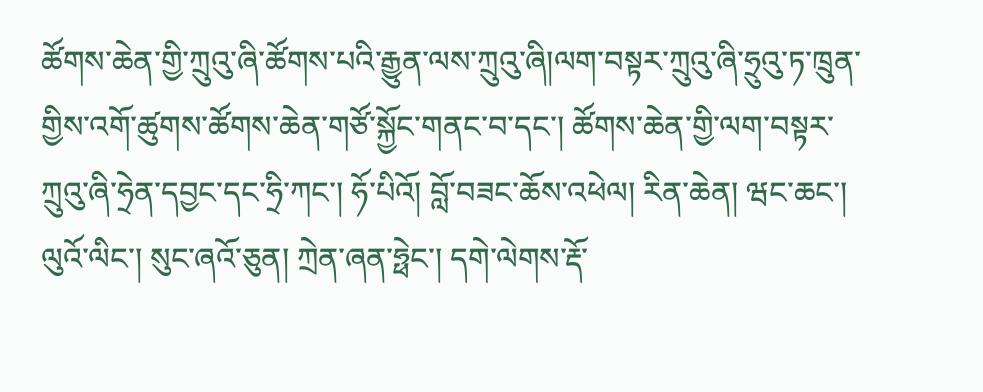ཚོགས་ཆེན་གྱི་ཀྲུའུ་ཞི་ཚོགས་པའི་རྒྱུན་ལས་ཀྲུའུ་ཞི།ལག་བསྟར་ཀྲུའུ་ཞི་ཧྲུའུ་ཏ་ཁྲུན་གྱིས་འགོ་ཚུགས་ཚོགས་ཆེན་གཙོ་སྐྱོང་གནང་བ་དང་། ཚོགས་ཆེན་གྱི་ལག་བསྟར་ཀྲུའུ་ཞི་ཧྲེན་དབྱང་དང་ཧྲི་ཀང་། ཧོ་པིའོ། བློ་བཟང་ཆོས་འཕེལ། རིན་ཆེན། ཝང་ཆང་། ལུའོ་ལིང་། སུང་ཞའོ་ཅུན། ཀྲེན་ཞན་ཧྥེང་། དགེ་ལེགས་རྡོ་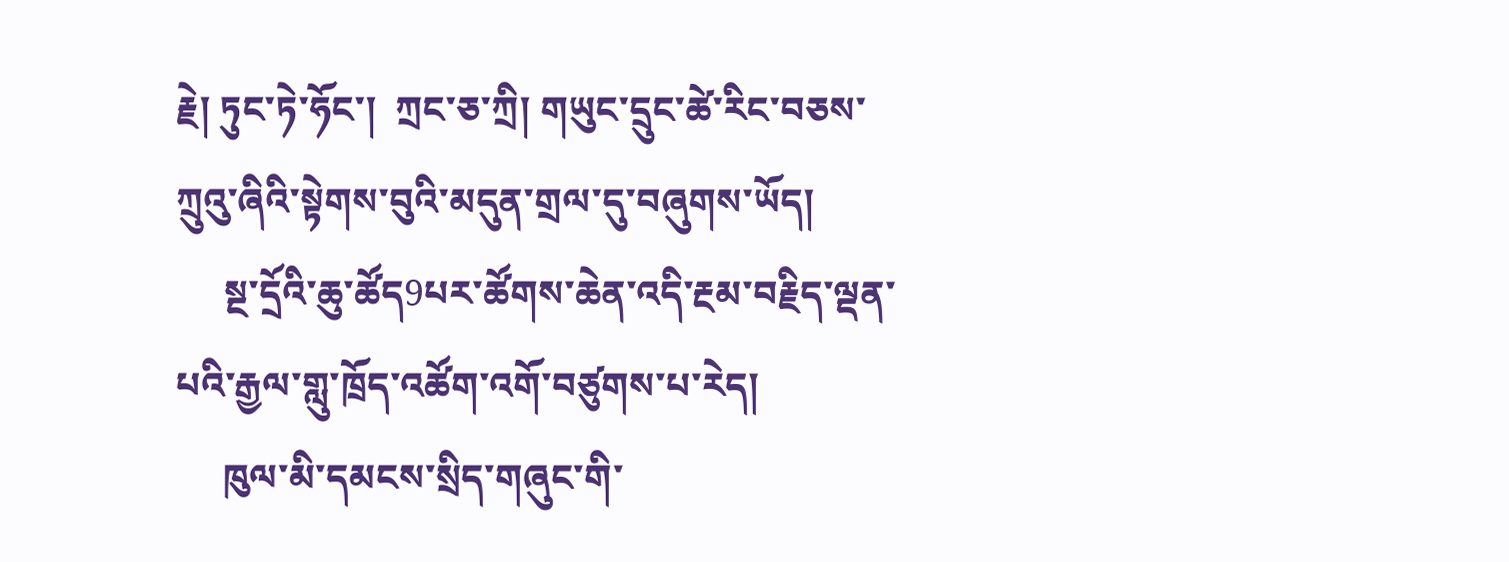རྗེ། ཏུང་ཏེ་ཧོང་།  ཀྲང་ཅ་ཀྲི། གཡུང་དྲུང་ཚེ་རིང་བཅས་ཀྲུའུ་ཞིའི་སྟེགས་བུའི་མདུན་གྲལ་དུ་བཞུགས་ཡོད།
     སྔ་དྲོའི་ཆུ་ཚོད9པར་ཚོགས་ཆེན་འདི་རྔམ་བརྗིད་ལྡན་པའི་རྒྱལ་གླུ་ཁྲོད་འཚོག་འགོ་བཙུགས་པ་རེད།
     ཁུལ་མི་དམངས་སྲིད་གཞུང་གི་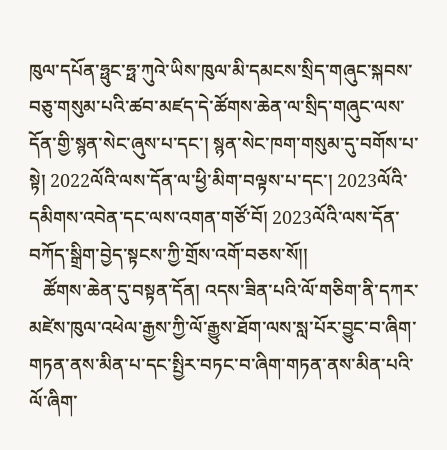ཁུལ་དཔོན་ཧྥུང་ཧྥ་ཀུའེ་ཡིས་ཁུལ་མི་དམངས་སྲིད་གཞུང་སྐབས་བཅུ་གསུམ་པའི་ཚབ་མཛད་དེ་ཚོགས་ཆེན་ལ་སྲིད་གཞུང་ལས་དོན་གྱི་སྙན་སེང་ཞུས་པ་དང་། སྙན་སེང་ཁག་གསུམ་དུ་བགོས་པ་སྟེ། 2022ལོའི་ལས་དོན་ལ་ཕྱི་མིག་བལྟས་པ་དང་། 2023ལོའི་དམིགས་འབེན་དང་ལས་འགན་གཙོ་བོ། 2023ལོའི་ལས་དོན་བཀོད་སྒྲིག་བྱེད་སྟངས་ཀྱི་གྲོས་འགོ་བཅས་སོ།།
   ཚོགས་ཆེན་དུ་བསྟན་དོན། འདས་ཟིན་པའི་ལོ་གཅིག་ནི་དཀར་མཛེས་ཁུལ་འཕེལ་རྒྱས་ཀྱི་ལོ་རྒྱུས་ཐོག་ལས་སླ་པོར་བྱུང་བ་ཞིག་གཏན་ནས་མིན་པ་དང་སྤྱིར་བཏང་བ་ཞིག་གཏན་ནས་མིན་པའི་ལོ་ཞིག་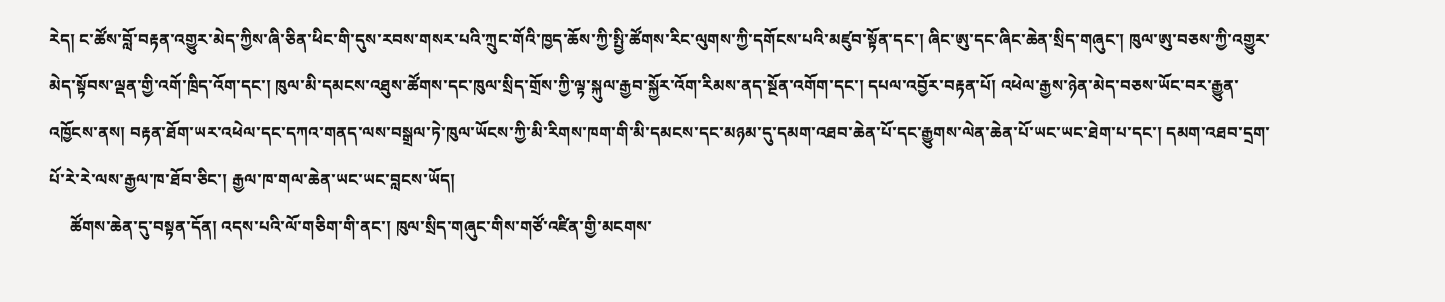རེད། ང་ཚོས་བློ་བརྟན་འགྱུར་མེད་ཀྱིས་ཞི་ཅིན་ཕིང་གི་དུས་རབས་གསར་པའི་ཀྲུང་གོའི་ཁྱད་ཆོས་ཀྱི་སྤྱི་ཚོགས་རིང་ལུགས་ཀྱི་དགོངས་པའི་མཛུབ་སྟོན་དང་། ཞིང་ཨུ་དང་ཞིང་ཆེན་སྲིད་གཞུང་། ཁུལ་ཨུ་བཅས་ཀྱི་འགྱུར་མེད་སྟོབས་ལྡན་གྱི་འགོ་ཁྲིད་འོག་དང་། ཁུལ་མི་དམངས་འཐུས་ཚོགས་དང་ཁུལ་སྲིད་གྲོས་ཀྱི་ལྟ་སྐུལ་རྒྱབ་སྐྱོར་འོག་རིམས་ནད་སྔོན་འགོག་དང་། དཔལ་འབྱོར་བརྟན་པོ། འཕེལ་རྒྱས་ཉེན་མེད་བཅས་ཡོང་བར་རྒྱུན་འཁྱོངས་ནས། བརྟན་ཐོག་ཡར་འཕེལ་དང་དཀའ་གནད་ལས་བསྒྲལ་ཏེ་ཁུལ་ཡོངས་ཀྱི་མི་རིགས་ཁག་གི་མི་དམངས་དང་མཉམ་དུ་དམག་འཐབ་ཆེན་པོ་དང་རྒྱུགས་ལེན་ཆེན་པོ་ཡང་ཡང་ཐེག་པ་དང་། དམག་འཐབ་དྲག་པོ་རེ་རེ་ལས་རྒྱལ་ཁ་ཐོབ་ཅིང་། རྒྱལ་ཁ་གལ་ཆེན་ཡང་ཡང་བླངས་ཡོད།
     ཚོགས་ཆེན་དུ་བསྟན་དོན། འདས་པའི་ལོ་གཅིག་གི་ནང་། ཁུལ་སྲིད་གཞུང་གིས་གཙོ་འཛིན་གྱི་མངགས་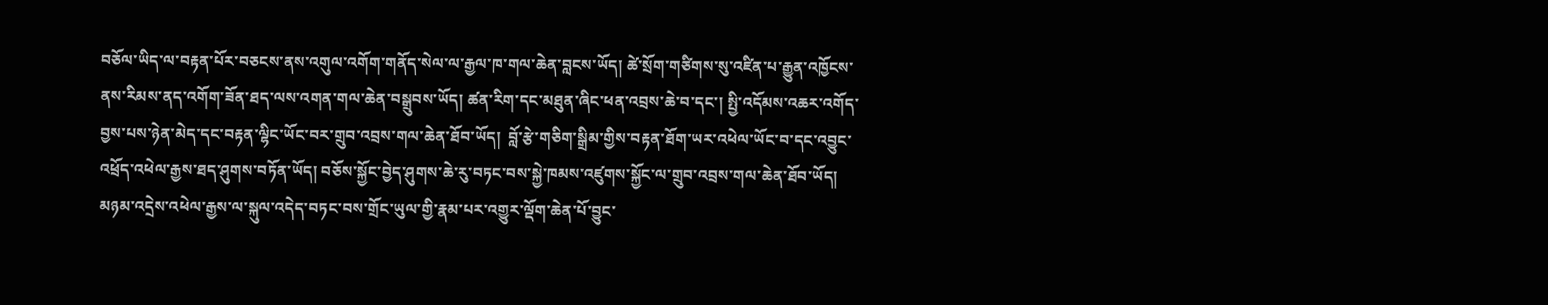བཅོལ་ཡིད་ལ་བརྟན་པོར་བཅངས་ནས་འགུལ་འགོག་གནོད་སེལ་ལ་རྒྱལ་ཁ་གལ་ཆེན་བླངས་ཡོད། ཚེ་སྲོག་གཙིགས་སུ་འཛིན་པ་རྒྱུན་འཁྱོངས་ནས་རིམས་ནད་འགོག་ཟོན་ཐད་ལས་འགན་གལ་ཆེན་བསྒྲུབས་ཡོད། ཚན་རིག་དང་མཐུན་ཞིང་ཕན་འབྲས་ཆེ་བ་དང་། སྤྱི་འདོམས་འཆར་འགོད་བྱས་པས་ཉེན་མེད་དང་བརྟན་ལྷིང་ཡོང་བར་གྲུབ་འབྲས་གལ་ཆེན་ཐོབ་ཡོད།  བློ་རྩེ་གཅིག་སྒྲིམ་གྱིས་བརྟན་ཐོག་ཡར་འཕེལ་ཡོང་བ་དང་འབྱུང་འཕྲོད་འཕེལ་རྒྱས་ཐད་ཤུགས་བཏོན་ཡོད། བཅོས་སྐྱོང་བྱེད་ཤུགས་ཆེ་རུ་བཏང་བས་སྐྱེ་ཁམས་འཛུགས་སྐྱོང་ལ་གྲུབ་འབྲས་གལ་ཆེན་ཐོབ་ཡོད། མཉམ་འདྲེས་འཕེལ་རྒྱས་ལ་སྐུལ་འདེད་བཏང་བས་གྲོང་ཡུལ་གྱི་རྣམ་པར་འགྱུར་ལྡོག་ཆེན་པོ་བྱུང་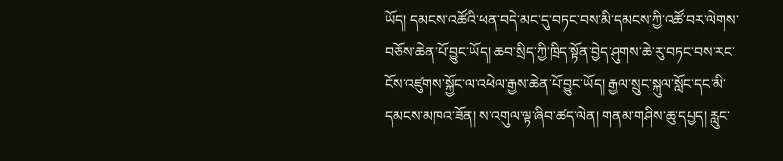ཡོད། དམངས་འཚོའི་ཕན་བདེ་མང་དུ་བཏང་བས་མི་དམངས་ཀྱི་འཚོ་བར་ལེགས་བཅོས་ཆེན་པོ་བྱུང་ཡོད། ཆབ་སྲིད་ཀྱི་ཁྲིད་སྟོན་བྱེད་ཤུགས་ཆེ་རུ་བཏང་བས་རང་ངོས་འཛུགས་སྐྱོང་ལ་འཕེལ་རྒྱས་ཆེན་པོ་བྱུང་ཡོད། རྒྱལ་སྲུང་སྐུལ་སློང་དང་མི་དམངས་མཁའ་ཟོན། ས་འགུལ་ལྟ་ཞིབ་ཚད་ལེན། གནམ་གཤིས་ཆུ་དཔྱད། རླུང་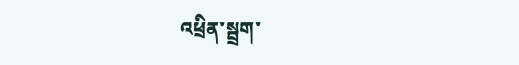འཕྲིན་སྦྲག་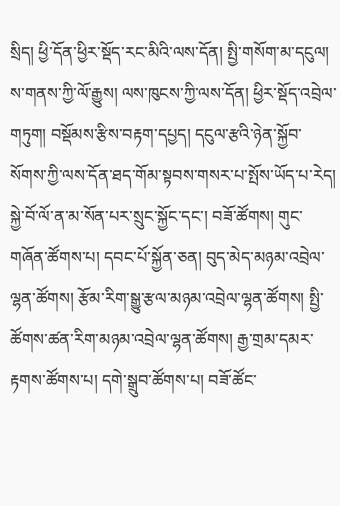སྲིད། ཕྱི་དོན་ཕྱིར་སྡོད་རང་མིའི་ལས་དོན། སྤྱི་གསོག་མ་དངུལ། ས་གནས་ཀྱི་ལོ་རྒྱུས། ལས་ཁུངས་ཀྱི་ལས་དོན། ཕྱིར་སྡོད་འབྲེལ་གཏུག། བསྡོམས་རྩིས་བརྟག་དཔྱད། དངུལ་རྩའི་ཉེན་སྐྱོབ་སོགས་ཀྱི་ལས་དོན་ཐད་གོམ་སྟབས་གསར་པ་སྤོས་ཡོད་པ་རེད། སྐྱེ་བོ་ལོ་ན་མ་སོན་པར་སྲུང་སྐྱོང་དང་། བཟོ་ཚོགས། གུང་གཞོན་ཚོགས་པ། དབང་པོ་སྐྱོན་ཅན། བུད་མེད་མཉམ་འབྲེལ་ལྷན་ཚོགས། རྩོམ་རིག་སྒྱུ་རྩལ་མཉམ་འབྲེལ་ལྷན་ཚོགས། སྤྱི་ཚོགས་ཚན་རིག་མཉམ་འབྲེལ་ལྷན་ཚོགས། རྒྱ་གྲམ་དམར་རྟགས་ཚོགས་པ། དགེ་སྒྲུབ་ཚོགས་པ། བཟོ་ཚོང་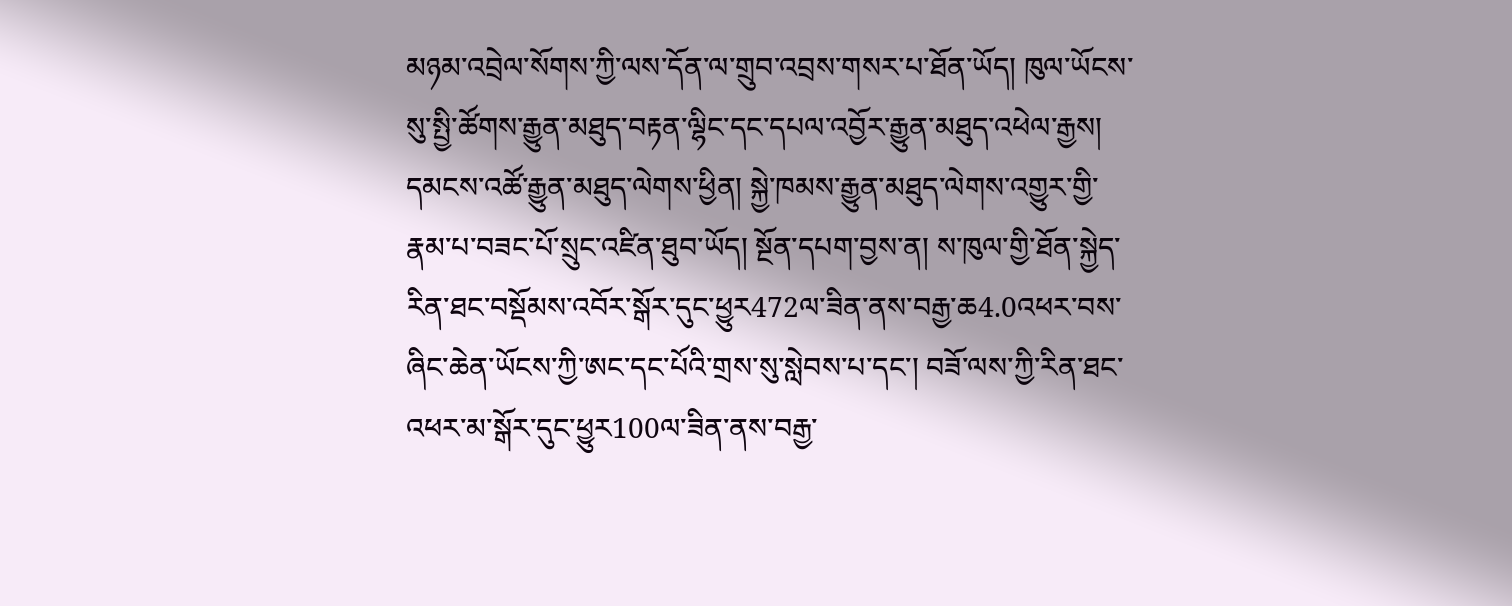མཉམ་འབྲེལ་སོགས་ཀྱི་ལས་དོན་ལ་གྲུབ་འབྲས་གསར་པ་ཐོན་ཡོད། ཁུལ་ཡོངས་སུ་སྤྱི་ཚོགས་རྒྱུན་མཐུད་བརྟན་ལྷིང་དང་དཔལ་འབྱོར་རྒྱུན་མཐུད་འཕེལ་རྒྱས། དམངས་འཚོ་རྒྱུན་མཐུད་ལེགས་ཕྱིན། སྐྱེ་ཁམས་རྒྱུན་མཐུད་ལེགས་འགྱུར་གྱི་རྣམ་པ་བཟང་པོ་སྲུང་འཛིན་ཐུབ་ཡོད། སྔོན་དཔག་བྱས་ན། ས་ཁུལ་གྱི་ཐོན་སྐྱེད་རིན་ཐང་བསྡོམས་འབོར་སྒོར་དུང་ཕྱུར472ལ་ཟིན་ནས་བརྒྱ་ཆ4.0འཕར་བས་ཞིང་ཆེན་ཡོངས་ཀྱི་ཨང་དང་པོའི་གྲས་སུ་སླེབས་པ་དང་། བཟོ་ལས་ཀྱི་རིན་ཐང་འཕར་མ་སྒོར་དུང་ཕྱུར100ལ་ཟིན་ནས་བརྒྱ་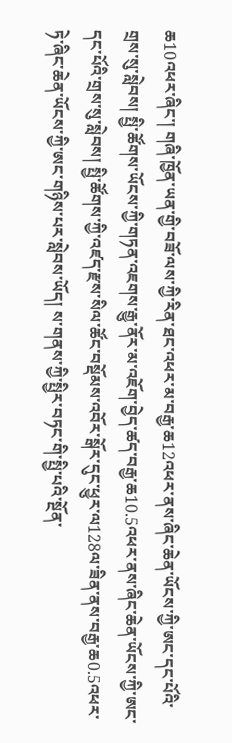ཆ10འཕར་ཞིང་། གཞི་ཁྱོན་ཡན་གྱི་བཟོ་ལས་ཀྱི་རིན་ཐང་འཕར་མ་བརྒྱ་ཆ12འཕར་ནས་ཞིང་ཆེན་ཡོངས་ཀྱི་ཨང་དང་པོའི་གྲས་སུ་སླེབས། སྤྱི་ཚོགས་ཡོངས་ཀྱི་གཏན་འཇགས་རྒྱུ་ནོར་མ་འཇོག་བྱེད་ཚད་བརྒྱ་ཆ10.5འཕར་ནས་ཞིང་ཆེན་ཡོངས་ཀྱི་ཨང་དང་པོའི་གྲས་སུ་སླེབས། སྤྱི་ཚོགས་ཀྱི་འཛད་རྫས་སིལ་ཚོང་བསྡོམས་འབོར་སྒོར་དུང་ཕྱུར་ལ128ལ་ཟིན་ནས་བརྒྱ་ཆ0.5འཕར་ཏེ་ཞིང་ཆེན་ཡོངས་ཀྱི་ཨང་གཉིས་པར་སླེབས་ཡོད། ས་གནས་ཀྱི་སྤྱིར་བཏང་གི་སྤྱི་པའི་སྔོན་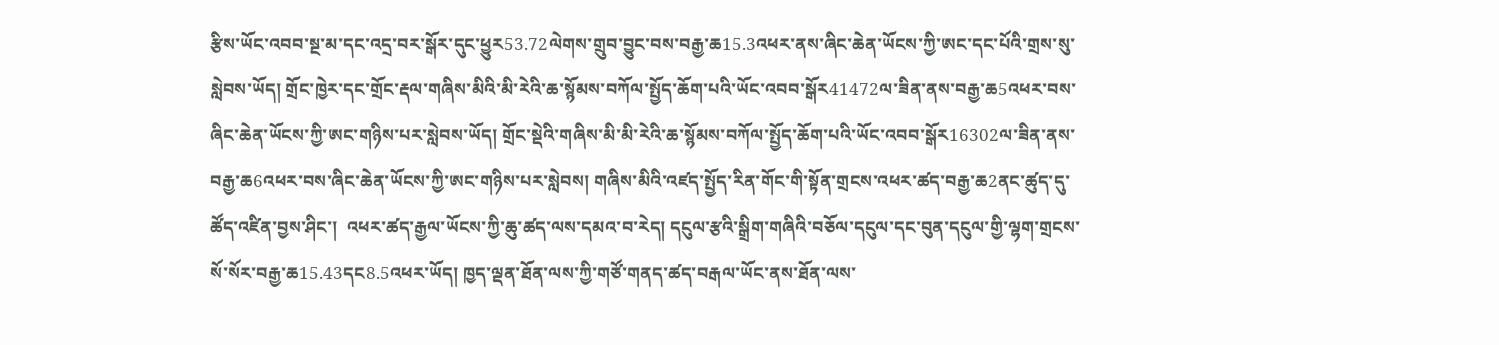རྩིས་ཡོང་འབབ་སྔ་མ་དང་འདྲ་བར་སྒོར་དུང་ཕྱུར53.72ལེགས་གྲུབ་བྱུང་བས་བརྒྱ་ཆ15.3འཕར་ནས་ཞིང་ཆེན་ཡོངས་ཀྱི་ཨང་དང་པོའི་གྲས་སུ་སླེབས་ཡོད། གྲོང་ཁྱེར་དང་གྲོང་རྡལ་གཞིས་མིའི་མི་རེའི་ཆ་སྙོམས་བཀོལ་སྤྱོད་ཆོག་པའི་ཡོང་འབབ་སྒོར41472ལ་ཟིན་ནས་བརྒྱ་ཆ5འཕར་བས་ཞིང་ཆེན་ཡོངས་ཀྱི་ཨང་གཉིས་པར་སླེབས་ཡོད། གྲོང་སྡེའི་གཞིས་མི་མི་རེའི་ཆ་སྙོམས་བཀོལ་སྤྱོད་ཆོག་པའི་ཡོང་འབབ་སྒོར16302ལ་ཟིན་ནས་བརྒྱ་ཆ6འཕར་བས་ཞིང་ཆེན་ཡོངས་ཀྱི་ཨང་གཉིས་པར་སླེབས། གཞིས་མིའི་འཛད་སྤྱོད་རིན་གོང་གི་སྟོན་གྲངས་འཕར་ཚད་བརྒྱ་ཆ2ནང་ཚུད་དུ་ཚོད་འཛིན་བྱས་ཤིང་།  འཕར་ཚད་རྒྱལ་ཡོངས་ཀྱི་ཆུ་ཚད་ལས་དམའ་བ་རེད། དངུལ་རྩའི་སྒྲིག་གཞིའི་བཅོལ་དངུལ་དང་བུན་དངུལ་གྱི་ལྷག་གྲངས་སོ་སོར་བརྒྱ་ཆ15.43དང8.5འཕར་ཡོད། ཁྱད་ལྡན་ཐོན་ལས་ཀྱི་གཙོ་གནད་ཚད་བརྒལ་ཡོང་ནས་ཐོན་ལས་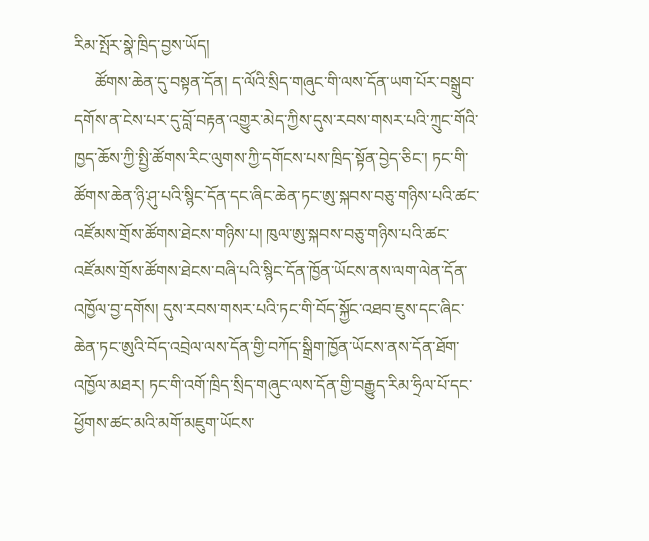རིམ་སྤོར་སྣེ་ཁྲིད་བྱས་ཡོད།
     ཚོགས་ཆེན་དུ་བསྟན་དོན། ད་ལོའི་སྲིད་གཞུང་གི་ལས་དོན་ཡག་པོར་བསྒྲུབ་དགོས་ན་ངེས་པར་དུ་བློ་བརྟན་འགྱུར་མེད་ཀྱིས་དུས་རབས་གསར་པའི་ཀྲུང་གོའི་ཁྱད་ཆོས་ཀྱི་སྤྱི་ཚོགས་རིང་ལུགས་ཀྱི་དགོངས་པས་ཁྲིད་སྟོན་བྱེད་ཅིང་། ཏང་གི་ཚོགས་ཆེན་ཉི་ཤུ་པའི་སྙིང་དོན་དང་ཞིང་ཆེན་ཏང་ཨུ་སྐབས་བཅུ་གཉིས་པའི་ཚང་འཛོམས་གྲོས་ཚོགས་ཐེངས་གཉིས་པ། ཁུལ་ཨུ་སྐབས་བཅུ་གཉིས་པའི་ཚང་འཛོམས་གྲོས་ཚོགས་ཐེངས་བཞི་པའི་སྙིང་དོན་ཁྱོན་ཡོངས་ནས་ལག་ལེན་དོན་འཁྱོལ་བྱ་དགོས། དུས་རབས་གསར་པའི་ཏང་གི་བོད་སྐྱོང་འཐབ་ཇུས་དང་ཞིང་ཆེན་ཏང་ཨུའི་བོད་འབྲེལ་ལས་དོན་གྱི་བཀོད་སྒྲིག་ཁྱོན་ཡོངས་ནས་དོན་ཐོག་འཁྱོལ་མཐར། ཏང་གི་འགོ་ཁྲིད་སྲིད་གཞུང་ལས་དོན་གྱི་བརྒྱུད་རིམ་ཧྲིལ་པོ་དང་ཕྱོགས་ཚང་མའི་མགོ་མཇུག་ཡོངས་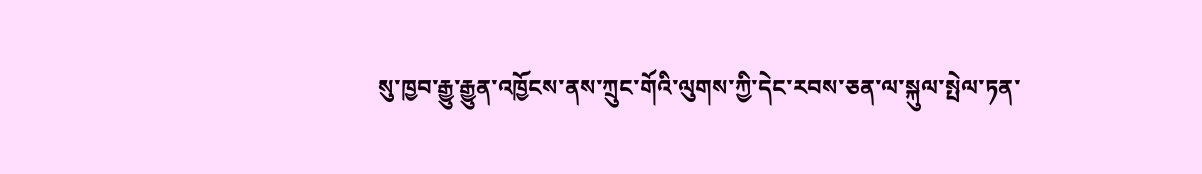སུ་ཁྱབ་རྒྱུ་རྒྱུན་འཁྱོངས་ནས་ཀྲུང་གོའི་ལུགས་ཀྱི་དེང་རབས་ཅན་ལ་སྐུལ་སྤེལ་ཏན་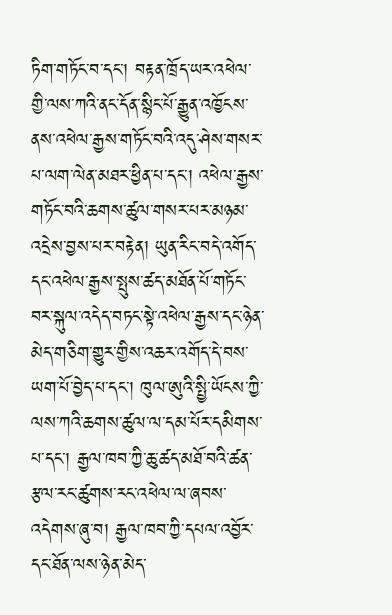ཏིག་གཏོང་བ་དང་། བརྟན་ཁྲོད་ཡར་འཕེལ་གྱི་ལས་ཀའི་ནང་དོན་སྙིང་པོ་རྒྱུན་འཁྱོངས་ནས་འཕེལ་རྒྱས་གཏོང་བའི་འདུ་ཤེས་གསར་པ་ལག་ལེན་མཐར་ཕྱིན་པ་དང་། འཕེལ་རྒྱས་གཏོང་བའི་ཆགས་ཚུལ་གསར་པར་མཉམ་འདྲེས་བྱས་པར་བརྟེན། ཡུན་རིང་བདེ་འགོད་དང་འཕེལ་རྒྱས་སྤུས་ཚད་མཐོན་པོ་གཏོང་བར་སྐུལ་འདེད་བཏང་སྟེ་འཕེལ་རྒྱས་དང་ཉེན་མེད་གཅིག་གྱུར་གྱིས་འཆར་འགོད་དེ་བས་ཡག་པོ་བྱེད་པ་དང་། ཁུལ་ཨུའི་སྤྱི་ཡོངས་ཀྱི་ལས་ཀའི་ཆགས་ཚུལ་ལ་དམ་པོར་དམིགས་པ་དང་། རྒྱལ་ཁབ་ཀྱི་ཆུ་ཚད་མཐོ་བའི་ཚན་རྩལ་རང་ཚུགས་རང་འཕེལ་ལ་ཞབས་འདེགས་ཞུ་བ། རྒྱལ་ཁབ་ཀྱི་དཔལ་འབྱོར་དང་ཐོན་ལས་ཉེན་མེད་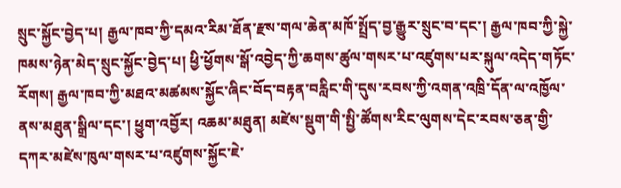སྲུང་སྐྱོང་བྱེད་པ། རྒྱལ་ཁབ་ཀྱི་དམའ་རིམ་ཐོན་རྫས་གལ་ཆེན་མཁོ་སྤྲོད་བྱ་རྒྱུར་སྲུང་བ་དང་། རྒྱལ་ཁབ་ཀྱི་སྐྱེ་ཁམས་ཉེན་མེད་སྲུང་སྐྱོང་བྱེད་པ། ཕྱི་ཕྱོགས་སྒོ་འབྱེད་ཀྱི་ཆགས་ཚུལ་གསར་པ་འཛུགས་པར་སྐུལ་འདེད་གཏོང་རོགས། རྒྱལ་ཁབ་ཀྱི་མཐའ་མཚམས་སྐྱོང་ཞིང་བོད་བརྟན་བརླིང་གི་དུས་རབས་ཀྱི་འགན་འཁྲི་དོན་ལ་འཁྱོལ་ནས་མཐུན་སྒྲིལ་དང་། ཕྱུག་འབྱོར། འཆམ་མཐུན། མཛེས་སྡུག་གི་སྤྱི་ཚོགས་རིང་ལུགས་དེང་རབས་ཅན་གྱི་དཀར་མཛེས་ཁུལ་གསར་པ་འཛུགས་སྐྱོང་ཇེ་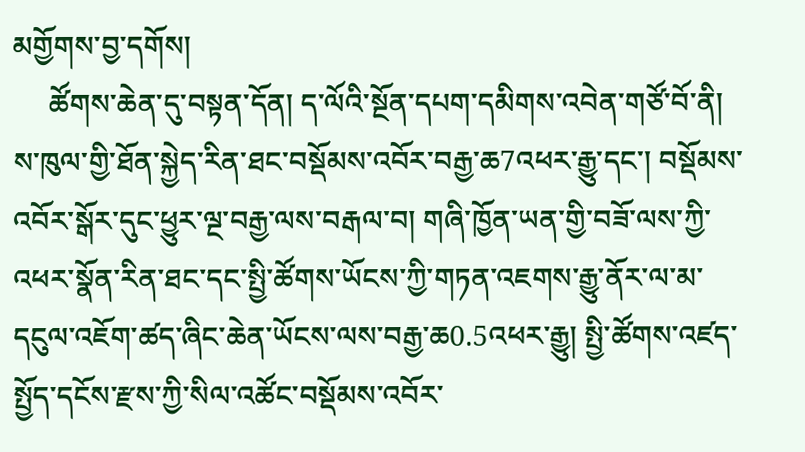མགྱོགས་བྱ་དགོས།
     ཚོགས་ཆེན་དུ་བསྟན་དོན། ད་ལོའི་སྔོན་དཔག་དམིགས་འབེན་གཙོ་བོ་ནི། ས་ཁུལ་གྱི་ཐོན་སྐྱེད་རིན་ཐང་བསྡོམས་འབོར་བརྒྱ་ཆ7འཕར་རྒྱུ་དང་། བསྡོམས་འབོར་སྒོར་དུང་ཕྱུར་ལྔ་བརྒྱ་ལས་བརྒལ་བ། གཞི་ཁྱོན་ཡན་གྱི་བཟོ་ལས་ཀྱི་འཕར་སྣོན་རིན་ཐང་དང་སྤྱི་ཚོགས་ཡོངས་ཀྱི་གཏན་འཇགས་རྒྱུ་ནོར་ལ་མ་དངུལ་འཇོག་ཚད་ཞིང་ཆེན་ཡོངས་ལས་བརྒྱ་ཆ0.5འཕར་རྒྱུ། སྤྱི་ཚོགས་འཛད་སྤྱོད་དངོས་རྫས་ཀྱི་སིལ་འཚོང་བསྡོམས་འབོར་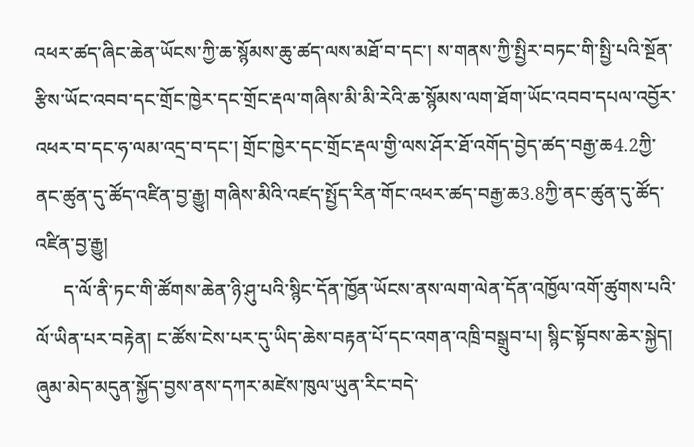འཕར་ཚད་ཞིང་ཆེན་ཡོངས་ཀྱི་ཆ་སྙོམས་ཆུ་ཚད་ལས་མཐོ་བ་དང་། ས་གནས་ཀྱི་སྤྱིར་བཏང་གི་སྤྱི་པའི་སྔོན་རྩིས་ཡོང་འབབ་དང་གྲོང་ཁྱེར་དང་གྲོང་རྡལ་གཞིས་མི་མི་རེའི་ཆ་སྙོམས་ལག་ཐོག་ཡོང་འབབ་དཔལ་འབྱོར་འཕར་བ་དང་ཧ་ལམ་འདྲ་བ་དང་། གྲོང་ཁྱེར་དང་གྲོང་རྡལ་གྱི་ལས་ཤོར་ཐོ་འགོད་བྱེད་ཚད་བརྒྱ་ཆ4.2ཀྱི་ནང་ཚུན་དུ་ཚོད་འཛིན་བྱ་རྒྱུ། གཞིས་མིའི་འཛད་སྤྱོད་རིན་གོང་འཕར་ཚད་བརྒྱ་ཆ3.8ཀྱི་ནང་ཚུན་དུ་ཚོད་འཛིན་བྱ་རྒྱུ།
      ད་ལོ་ནི་ཏང་གི་ཚོགས་ཆེན་ཉི་ཤུ་པའི་སྙིང་དོན་ཁྱོན་ཡོངས་ནས་ལག་ལེན་དོན་འཁྱོལ་འགོ་ཚུགས་པའི་ལོ་ཡིན་པར་བརྟེན། ང་ཚོས་ངེས་པར་དུ་ཡིད་ཆེས་བརྟན་པོ་དང་འགན་འཁྲི་བསྒྲུབ་པ། སྙིང་སྟོབས་ཆེར་སྐྱེད། ཞུམ་མེད་མདུན་སྐྱོད་བྱས་ནས་དཀར་མཛེས་ཁུལ་ཡུན་རིང་བདེ་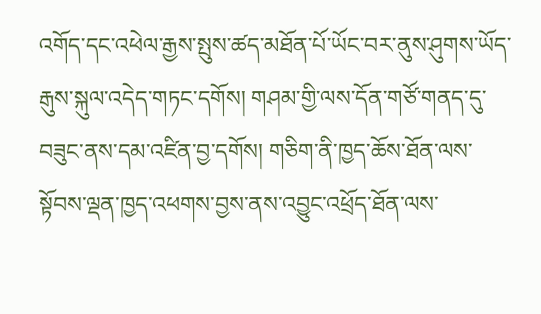འགོད་དང་འཕེལ་རྒྱས་སྤུས་ཚད་མཐོན་པོ་ཡོང་བར་ནུས་ཤུགས་ཡོད་རྒུས་སྐུལ་འདེད་གཏང་དགོས། གཤམ་གྱི་ལས་དོན་གཙོ་གནད་དུ་བཟུང་ནས་དམ་འཛིན་བྱ་དགོས། གཅིག་ནི་ཁྱད་ཆོས་ཐོན་ལས་སྟོབས་ལྡན་ཁྱད་འཕགས་བྱས་ནས་འབྱུང་འཕྲོད་ཐོན་ལས་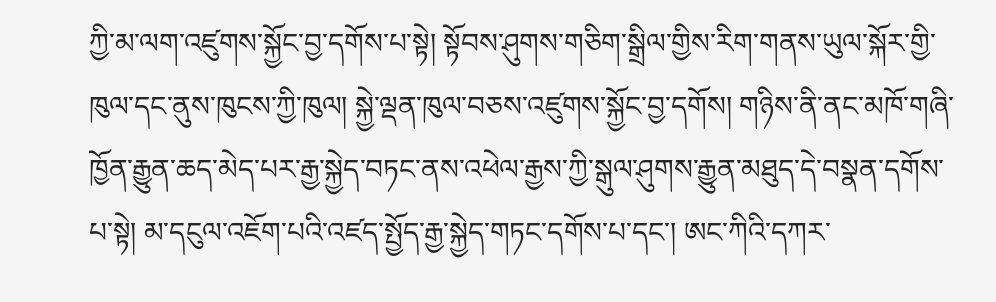ཀྱི་མ་ལག་འཛུགས་སྐྱོང་བྱ་དགོས་པ་སྟེ། སྟོབས་ཤུགས་གཅིག་སྒྲིལ་གྱིས་རིག་གནས་ཡུལ་སྐོར་གྱི་ཁུལ་དང་ནུས་ཁུངས་ཀྱི་ཁུལ། སྐྱེ་ལྡན་ཁུལ་བཅས་འཛུགས་སྐྱོང་བྱ་དགོས། གཉིས་ནི་ནང་མཁོ་གཞི་ཁྱོན་རྒྱུན་ཆད་མེད་པར་རྒྱ་སྐྱེད་བཏང་ནས་འཕེལ་རྒྱས་ཀྱི་སྒུལ་ཤུགས་རྒྱུན་མཐུད་དེ་བསྣན་དགོས་པ་སྟེ། མ་དངུལ་འཇོག་པའི་འཛད་སྤྱོད་རྒྱ་སྐྱེད་གཏང་དགོས་པ་དང་། ཨང་ཀིའི་དཀར་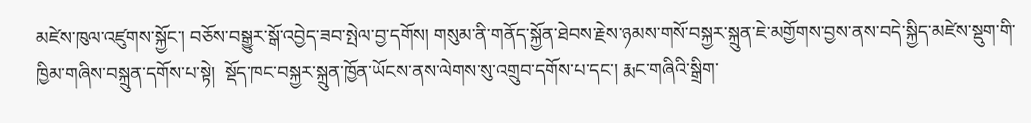མཛེས་ཁུལ་འཛུགས་སྐྱོང་། བཅོས་བསྒྱུར་སྒོ་འབྱེད་ཟབ་སྤེལ་བྱ་དགོས། གསུམ་ནི་གནོད་སྐྱོན་ཐེབས་རྗེས་ཉམས་གསོ་བསྐྱར་སྐྲུན་ཇེ་མགྱོགས་བྱས་ནས་བདེ་སྐྱིད་མཛེས་སྡུག་གི་ཁྱིམ་གཞིས་བསྐྲུན་དགོས་པ་སྟེ།  སྡོད་ཁང་བསྐྱར་སྐྲུན་ཁྱོན་ཡོངས་ནས་ལེགས་སུ་འགྲུབ་དགོས་པ་དང་། རྨང་གཞིའི་སྒྲིག་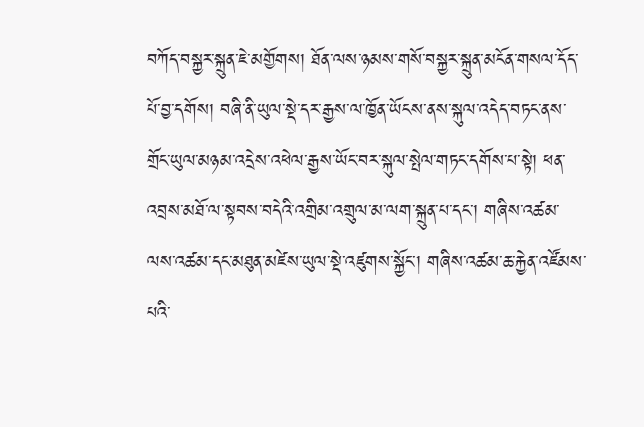བཀོད་བསྐྱར་སྐྲུན་ཇེ་མགྱོགས། ཐོན་ལས་ཉམས་གསོ་བསྐྱར་སྐྲུན་མངོན་གསལ་དོད་པོ་བྱ་དགོས། བཞི་ནི་ཡུལ་སྡེ་དར་རྒྱས་ལ་ཁྱོན་ཡོངས་ནས་སྐུལ་འདེད་བཏང་ནས་གྲོང་ཡུལ་མཉམ་འདྲེས་འཕེལ་རྒྱས་ཡོང་བར་སྐུལ་སྤེལ་གཏང་དགོས་པ་སྟེ། ཕན་འབྲས་མཐོ་ལ་སྟབས་བདེའི་འགྲིམ་འགྲུལ་མ་ལག་སྐྲུན་པ་དང་། གཞིས་འཚམ་ལས་འཚམ་དང་མཐུན་མཛེས་ཡུལ་སྡེ་འཛུགས་སྐྱོང་། གཞིས་འཚམ་ཆ་རྐྱེན་འཛོམས་པའི་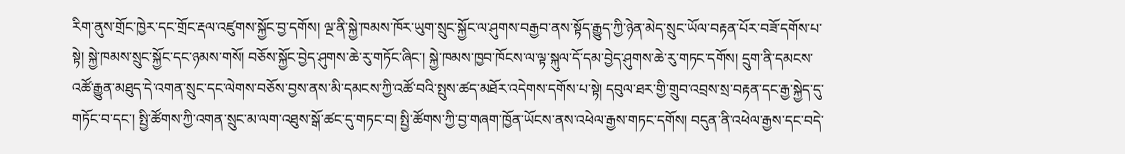རིག་ནུས་གྲོང་ཁྱེར་དང་གྲོང་རྡལ་འཛུགས་སྐྱོང་བྱ་དགོས། ལྔ་ནི་སྐྱེ་ཁམས་ཁོར་ཡུག་སྲུང་སྐྱོང་ལ་ཤུགས་བརྒྱབ་ནས་སྟོད་རྒྱུད་ཀྱི་ཉེན་མེད་སྲུང་ཡོལ་བརྟན་པོར་བཟོ་དགོས་པ་སྟེ། སྐྱེ་ཁམས་སྲུང་སྐྱོང་དང་ཉམས་གསོ། བཅོས་སྐྱོང་བྱེད་ཤུགས་ཆེ་རུ་གཏོང་ཞིང་། སྐྱེ་ཁམས་ཁྱབ་ཁོངས་ལ་ལྟ་སྐུལ་དོ་དམ་བྱེད་ཤུགས་ཆེ་རུ་གཏང་དགོས། དྲུག་ནི་དམངས་འཚོ་རྒྱུན་མཐུད་དེ་འགན་སྲུང་དང་ལེགས་བཅོས་བྱས་ནས་མི་དམངས་ཀྱི་འཚོ་བའི་སྤུས་ཚད་མཐོར་འདེགས་དགོས་པ་སྟེ། དབུལ་ཐར་གྱི་གྲུབ་འབྲས་སྲ་བརྟན་དང་རྒྱ་སྐྱེད་དུ་གཏོང་བ་དང་། སྤྱི་ཚོགས་ཀྱི་འགན་སྲུང་མ་ལག་འཐུས་སྒོ་ཚང་དུ་གཏང་བ། སྤྱི་ཚོགས་ཀྱི་བྱ་གཞག་ཁྱོན་ཡོངས་ནས་འཕེལ་རྒྱས་གཏང་དགོས། བདུན་ནི་འཕེལ་རྒྱས་དང་བདེ་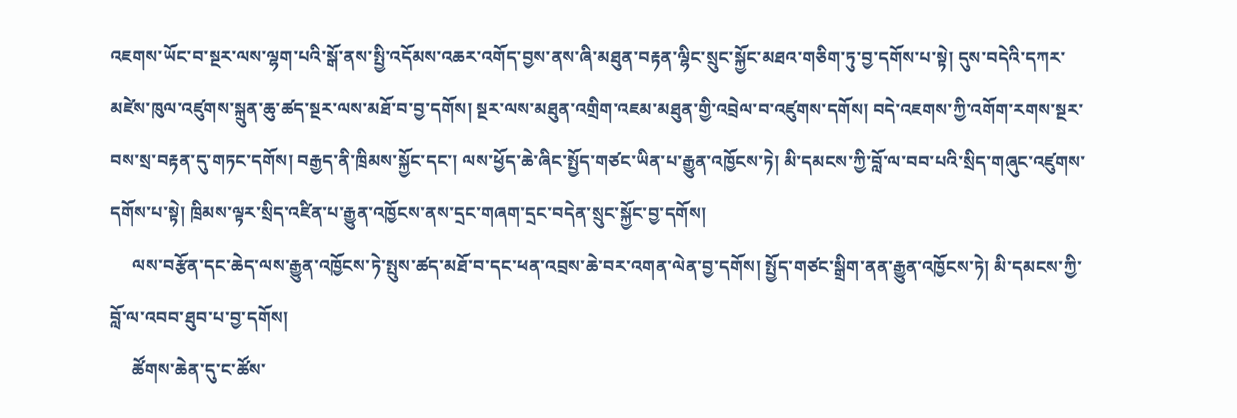འཇགས་ཡོང་བ་སྔར་ལས་ལྷག་པའི་སྒོ་ནས་སྤྱི་འདོམས་འཆར་འགོད་བྱས་ནས་ཞི་མཐུན་བརྟན་ལྷིང་སྲུང་སྐྱོང་མཐའ་གཅིག་ཏུ་བྱ་དགོས་པ་སྟེ། དུས་བདེའི་དཀར་མཛེས་ཁུལ་འཛུགས་སྐྲུན་ཆུ་ཚད་སྔར་ལས་མཐོ་བ་བྱ་དགོས། སྔར་ལས་མཐུན་འགྲིག་འཇམ་མཐུན་གྱི་འབྲེལ་བ་འཛུགས་དགོས། བདེ་འཇགས་ཀྱི་འགོག་རགས་སྔར་བས་སྲ་བརྟན་དུ་གཏང་དགོས། བརྒྱད་ནི་ཁྲིམས་སྐྱོང་དང་། ལས་ཕྱོད་ཆེ་ཞིང་སྤྱོད་གཙང་ཡིན་པ་རྒྱུན་འཁྱོངས་ཏེ། མི་དམངས་ཀྱི་བློ་ལ་བབ་པའི་སྲིད་གཞུང་འཛུགས་དགོས་པ་སྟེ། ཁྲིམས་ལྟར་སྲིད་འཛིན་པ་རྒྱུན་འཁྱོངས་ནས་དྲང་གཞག་དྲང་བདེན་སྲུང་སྐྱོང་བྱ་དགོས།
     ལས་བརྩོན་དང་ཆེད་ལས་རྒྱུན་འཁྱོངས་ཏེ་སྤུས་ཚད་མཐོ་བ་དང་ཕན་འབྲས་ཆེ་བར་འགན་ལེན་བྱ་དགོས། སྤྱོད་གཙང་སྒྲིག་ནན་རྒྱུན་འཁྱོངས་ཏེ། མི་དམངས་ཀྱི་བློ་ལ་འབབ་ཐུབ་པ་བྱ་དགོས།
     ཚོགས་ཆེན་དུ་ང་ཚོས་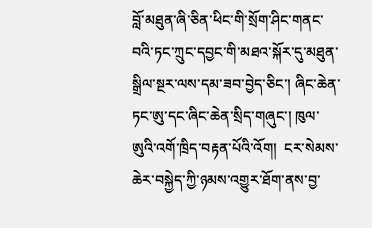བློ་མཐུན་ཞི་ཅིན་ཕིང་གི་སྲོག་ཤིང་གནང་བའི་ཏང་ཀྲུང་དབྱང་གི་མཐའ་སྐོར་དུ་མཐུན་སྒྲིལ་སྔར་ལས་དམ་ཟབ་བྱེད་ཅིང་། ཞིང་ཆེན་ཏང་ཨུ་དང་ཞིང་ཆེན་སྲིད་གཞུང་། ཁུལ་ཨུའི་འགོ་ཁྲིད་བརྟན་པོའི་འོག།  ངར་སེམས་ཆེར་བསྐྱེད་ཀྱི་ཉམས་འགྱུར་ཐོག་ནས་བྱ་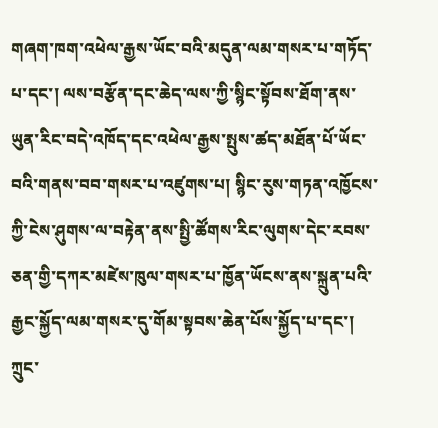གཞག་ཁག་འཕེལ་རྒྱས་ཡོང་བའི་མདུན་ལམ་གསར་པ་གཏོད་པ་དང་། ལས་བརྩོན་དང་ཆེད་ལས་ཀྱི་སྙིང་སྟོབས་ཐོག་ནས་ཡུན་རིང་བདེ་འཁོད་དང་འཕེལ་རྒྱས་སྤུས་ཚད་མཐོན་པོ་ཡོང་བའི་གནས་བབ་གསར་པ་འཛུགས་པ། སྙིང་རུས་གཏན་འཁྱོངས་ཀྱི་ངེས་ཤུགས་ལ་བརྟེན་ནས་སྤྱི་ཚོགས་རིང་ལུགས་དེང་རབས་ཅན་གྱི་དཀར་མཛེས་ཁུལ་གསར་པ་ཁྱོན་ཡོངས་ནས་སྐྲུན་པའི་རྒྱང་སྐྱོད་ལམ་གསར་དུ་གོམ་སྟབས་ཆེན་པོས་སྐྱོད་པ་དང་། ཀྲུང་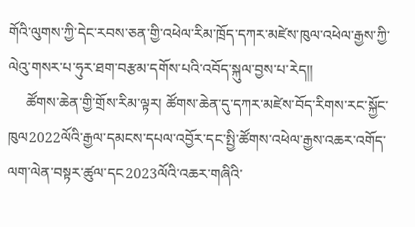གོའི་ལུགས་ཀྱི་དེང་རབས་ཅན་གྱི་འཕེལ་རིམ་ཁྲོད་དཀར་མཛེས་ཁུལ་འཕེལ་རྒྱས་ཀྱི་ལེའུ་གསར་པ་ཧུར་ཐག་བརྩམ་དགོས་པའི་འབོད་སྐུལ་བྱས་པ་རེད།།
     ཚོགས་ཆེན་གྱི་གྲོས་རིམ་ལྟར། ཚོགས་ཆེན་དུ་དཀར་མཛེས་བོད་རིགས་རང་སྐྱོང་ཁུལ2022ལོའི་རྒྱལ་དམངས་དཔལ་འབྱོར་དང་སྤྱི་ཚོགས་འཕེལ་རྒྱས་འཆར་འགོད་ལག་ལེན་བསྟར་ཚུལ་དང2023ལོའི་འཆར་གཞིའི་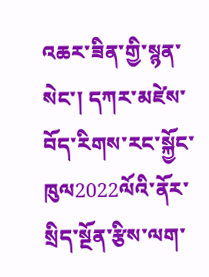འཆར་ཟིན་གྱི་སྙན་སེང་། དཀར་མཛེས་བོད་རིགས་རང་སྐྱོང་ཁུལ2022ལོའི་ནོར་སྲིད་སྔོན་རྩིས་ལག་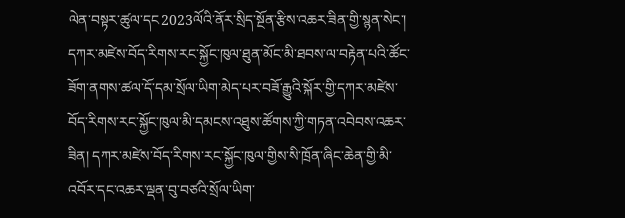ལེན་བསྟར་ཚུལ་དང2023ལོའི་ནོར་སྲིད་སྔོན་རྩིས་འཆར་ཟིན་གྱི་སྙན་སེང་། དཀར་མཛེས་བོད་རིགས་རང་སྐྱོང་ཁུལ་ཐུན་མོང་མི་ཐབས་ལ་བརྟེན་པའི་ཚོང་ཟོག་ནགས་ཚལ་དོ་དམ་སྲོལ་ཡིག་མེད་པར་བཟོ་རྒྱུའི་སྐོར་གྱི་དཀར་མཛེས་བོད་རིགས་རང་སྐྱོང་ཁུལ་མི་དམངས་འཐུས་ཚོགས་ཀྱི་གཏན་འབེབས་འཆར་ཟིན། དཀར་མཛེས་བོད་རིགས་རང་སྐྱོང་ཁུལ་གྱིས་སི་ཁྲོན་ཞིང་ཆེན་གྱི་མི་འབོར་དང་འཆར་ལྡན་བུ་བཙའི་སྲོལ་ཡིག་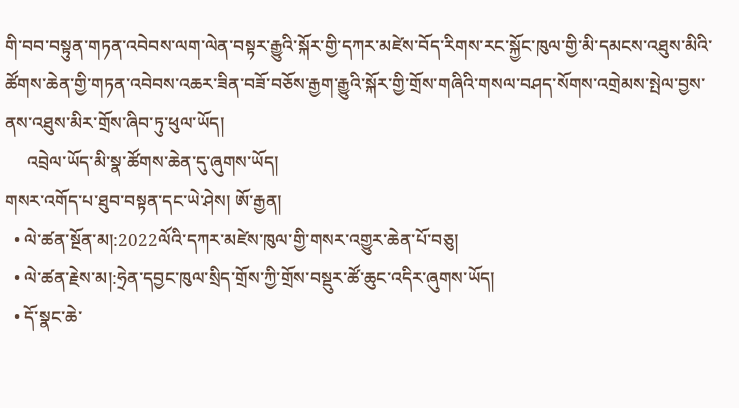གི་བབ་བསྟུན་གཏན་འབེབས་ལག་ལེན་བསྟར་རྒྱུའི་སྐོར་གྱི་དཀར་མཛེས་བོད་རིགས་རང་སྐྱོང་ཁུལ་གྱི་མི་དམངས་འཐུས་མིའི་ཚོགས་ཆེན་གྱི་གཏན་འབེབས་འཆར་ཟིན་བཟོ་བཅོས་རྒྱག་རྒྱུའི་སྐོར་གྱི་གྲོས་གཞིའི་གསལ་བཤད་སོགས་འགྲེམས་སྤེལ་བྱས་ནས་འཐུས་མིར་གྲོས་ཞིབ་ཏུ་ཕུལ་ཡོད།
     འབྲེལ་ཡོད་མི་སྣ་ཚོགས་ཆེན་དུ་ཞུགས་ཡོད།
གསར་འགོད་པ་ཐུབ་བསྟན་དང་ཡེ་ཤེས། ཨོ་རྒྱན།
  • ལེ་ཚན་སྔོན་མ།:2022ལོའི་དཀར་མཛེས་ཁུལ་གྱི་གསར་འགྱུར་ཆེན་པོ་བཅུ།
  • ལེ་ཚན་རྗེས་མ།:ཧྲེན་དབྱང་ཁུལ་སྲིད་གྲོས་ཀྱི་གྲོས་བསྡུར་ཚོ་ཆུང་འདིར་ཞུགས་ཡོད།
  • དོ་སྣང་ཆེ་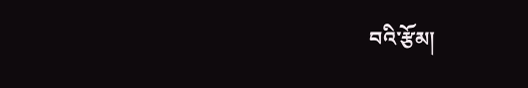བའི་རྩོམ།